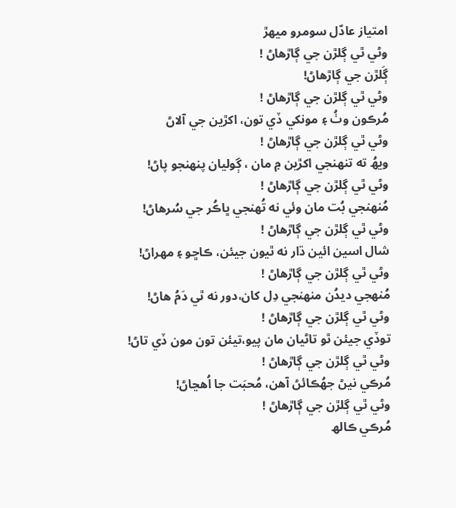امتياز عادّل سومرو ميهڙ
وڻي ٿي ڳلڙن جي ڳاڙهاڻ !
ڳَلڙن جي ڳاڙهاڻ!
وڻي ٿي ڳلڙن جي ڳاڙهاڻ !
مُرڪون وٺُ ۽ مونکي ڏي تون، اکڙين جي آلاڻ
وڻي ٿي ڳلڙن جي ڳاڙهاڻ !
ويھُ ته تنهنجي اکڙين ۾ مان ، ڳوليان پنهنجو پاڻ!
وڻي ٿي ڳلڙن جي ڳاڙهاڻ !
مُنهنجي بُت مان وئي نه تُهنجي ڀاڪُر جي سُرهاڻ!
وڻي ٿي ڳلڙن جي ڳاڙهاڻ !
شال اسين ائين ڌار نه ٿيون جيئن، ڪاڇو ۽ مهراڻ!
وڻي ٿي ڳلڙن جي ڳاڙهاڻ !
مُنهجي ديدُن منهنجي دِل کان،دور نه ٿي دَمُ هاڻ!
وڻي ٿي ڳلڙن جي ڳاڙهاڻ !
توڏي جيئن ٿو تاڻيان مان پيو،تيئن تون مون ڏي تاڻ!
وڻي ٿي ڳلڙن جي ڳاڙهاڻ !
مُرڪي نيڻ جھُڪائڻ آهن، مُحبَت جا اُهڃاڻ!
وڻي ٿي ڳلڙن جي ڳاڙهاڻ !
مُرڪي ڪالھ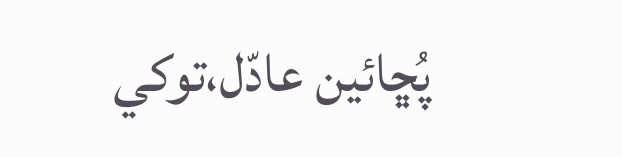پُڇائين عادّل،توکي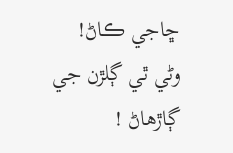ڇاجي ڪاڻ!
وڻي ٿي ڳلڙن جي ڳاڙهاڻ !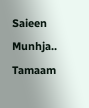Saieen Munhja.. Tamaam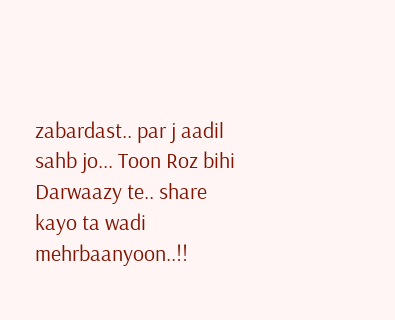zabardast.. par j aadil sahb jo... Toon Roz bihi Darwaazy te.. share kayo ta wadi mehrbaanyoon..!!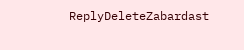ReplyDeleteZabardast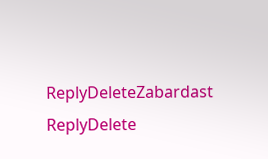ReplyDeleteZabardast
ReplyDelete